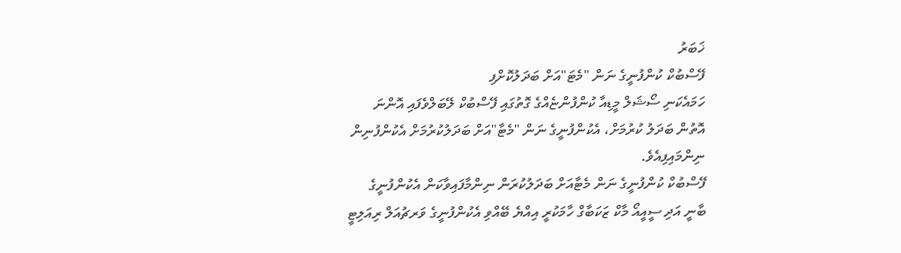ޚަބަރު
ފޭސްބުކް ކުންފުނީގެ ނަން "މެޓަ"އަށް ބަދަލުކޮށްފި
ހަމައެކަނި ސޯޝަލް މީޑިއާ ކުންފުންޏެއްގެ ގޮތުގައި ފޭސްބުކް ލޭބަލްވެފައި އޮންނަ އޮތުން ބަދަލު ކުރުމަށް، އެކުންފުނީގެ ނަން "މެޓާ"އަށް ބަދަލުކުރުމަށް އެކުންފުނިން ނިންމައިފިއެވެ.
ފޭސްބުކް ކުންފުނީގެ ނަން މެޓާއަށް ބަދަލުކުރަން ނިންމާފައިވާކަން އެކުންފުނީގެ ބާނީ އަދި ސީއީއޯ މާކް ޒަކަބާގް ހާމަކުރީ އިއްޔެ ބޭއްވި އެކުންފުނީގެ ވަރޗުއަލް ރިއަލިޓީ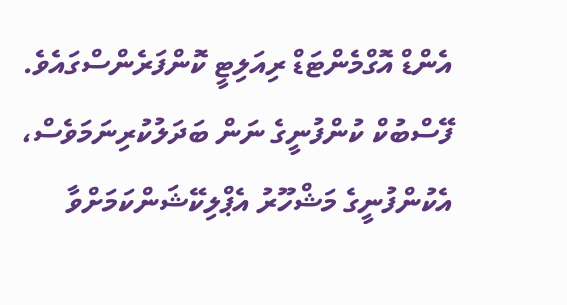އެންޑް އޮގްމެންޓަޑް ރިއަލިޓީ ކޮންފަރެންސްގައެވެ. ފޭސްބުކް ކުންފުނީގެ ނަން ބަދަލުކުރިނަމަވެސް، އެކުންފުނީގެ މަޝްހޫރު އެޕްލިކޭޝަންކަމަށްވާ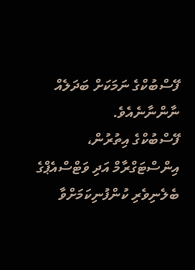ފޭސްބުކްގެ ނަމަކަށް ބަދަލެއް ނާންނާނެއެވެ.
ފޭސްބުކްގެ އިތުރުން، އިންސްޓަގްރާމް އަދި ވަޓްސްއެޕްގެ ބެލެނިވެރި ކުންފުނިކަމަށްވާ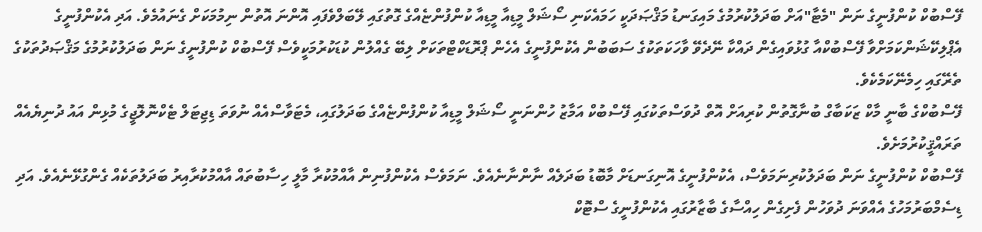ފޭސްބުކް ކުންފުނީގެ ނަން "މެޓާ"އަށް ބަދަލުކުރުމުގެ މައިގަނޑު މަޤްޞަދަކީ ހަމައެކަނި ސޯޝަލް މީޑިއާ މީޑިއާ ކުންފުންޏެއްގެ ގޮތުގައި ލޭބަލްވެފައި އޮންނަ އޮތުން ނިމުމަކަށް ގެނައުމެވެ. އަދި އެކުންފުނީގެ އެޕްލިކޭޝަންކަމަށްވާ ފޭސްބުކްއާ ގުޅުވައިގެން ދައްކާ ނޭދެވޭ ވާހަކަތަކުގެ ސަބަބުން އެކުންފުނީގެ އެހެން ޕްރޮޑަކްޓްތަކަށް ލިބޭ ގެއްލުން ކުޑަކުރުމަކީވެސް ފޭސްބުކް ކުންފުނީގެ ނަން ބަދަލުކުރުމުގެ މަޤްޞަދުތަކުގެ ތެރޭގައި ހިމެނޭކަމެކެވެ.
ފޭސްބުކްގެ ބާނީ މާކް ޒަކަބާގް ބުނާގޮތުން ކުރިއަށް އޮތް ދުވަސްތަކުގައި ފޭސްބުކް އަމާޒު ހުންނަނީ ސޯޝަލް މީޑިއާ ކުންފުންޏެއްގެ ބަދަލުގައި، މެޓަވާސްއެއް ނުވަތަ ޑިޖިޓަލް ޓެކްނޮލޮޖީގެ މުޅިން އައު ދުނިޔެއެއް ތަރައްޤީކުރުމަށެވެ.
ފޭސްބުކް ކުންފުނީގެ ނަން ބަދަލުކުރިނަމަވެސް، އެކުންފުނީގެ އޮނިގަނޑަށް މާބޮޑު ބަދަލެއް ނާންނާނެއެވެ. ނަމަވެސް އެކުންފުނިން އާއްމުކުރާ މާލީ ހިސާބުތައް އާއްމުކުރާއިރު ބަދަލުތަކެއް ގެންގުޅޭނެއެވެ. އަދި ޑިސެމްބަރުމަހުގެ އެއްވަނަ ދުވަހުން ފެށިގެން ހިއްސާގެ ބާޒާރުގައި އެކުންފުނީގެ ސްޓޮކް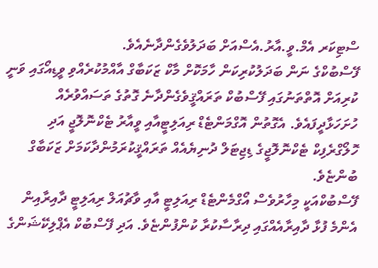ސްޓިކަރ އެމް.ވީ.އާރު.އެސްއަށް ބަދަލުވެގެންދާނެއެވެ.
ފޭސްބުކްގެ ނަން ބަދަލުކުރިކަން ހާމަކޮށް މާކް ޒަކަބާގް އާއްމުކުރެއްވި ވީޑިއޯގައި ވަނީ ކުރިއަށް އޮތްތަނުގައި ފޭސްބުކް ތަރައްޤީވެގެންދާނެ ގޮތުގެ ތަސައްވުރެއް ހުށަހަޅާދީފައެވެ. އެގޮތުން އޮގްމަންޓެޑް ރިއަލިޓީއާއި ވީއާރު ޓެކްނޮލޮޖީ އަދި ހޮލޯގްރެފިކް ޓެކްނޮލޮޖީގެ ޑިޖިޓަލް ދުނިޔެއެއް ތަރައްޤީކުރަމުންދާކަމަށް ޒަކަބާގް ބުންޏެވެ.
ފޭސްބުކްއަކީ މިހާރުވެސް އޯގްމެންޓެޑް ރިއަލިޓީ އާއި ވާޗުއަލް ރިއަލިޓީ ދާއިރާއިން އެންމެ ފުޅާ ދާއިރާއެއްގައި ދިރާސާކުރާ ކުންފުންޏެވެ. އަދި ފޭސްބުކް އެޕްލިކޭޝަންގެ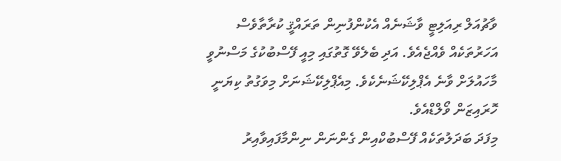ވާޗުއަލް ރިއަލިޓީ ވާޝަނެއް އެކުންފުނިން ތަރައްޤީ ކުރާތާވެސް އަހަރުތަކެއް ވެއްޖެއެވެ. އަދި ބެލެވޭ ގޮތުގައި މިއީ ފޭސްބުކުގެ މަސްނުވީ މާހައުލަށް ވާނެ އެޕްލިކޭޝަނެކެވެ. މިއެޕްލިކޭޝަނަށް މިވަގުތު ކިޔަނީ ހޮރައިޒަން ވޯލްޑްއެވެ.
މިފަދަ ބަދަލުތަކެއް ފޭސްބުކްއިން ގެންނަން ނިންމާފައިވާއިރު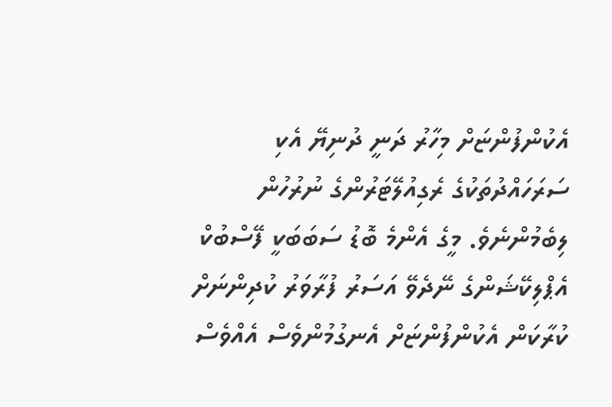އެކުންފުންޏަށް މިހާރު ދަނީ ދުނިޔޭ އެކި ސަރަހައްދުތަކުގެ ރެގިއުލޭޓަރުންގެ ނުރުހުން ލިބެމުންނެވެ. މީގެ އެންމެ ބޮޑު ސަބަބަކީ ފޭސްބުކް އެޕްލިކޭޝަންގެ ނޭދެވޭ އަސަރު ފުރާވަރު ކުދިންނަށް ކުރާކަން އެކުންފުންޏަށް އެނގުމުންވެސް އެއްވެސް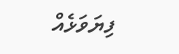ފިޔަވަޅެއް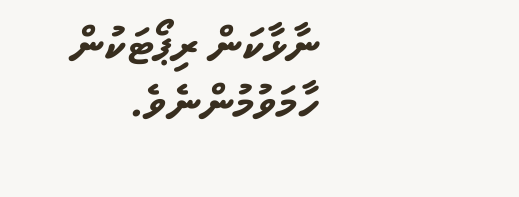ނާޅާކަން ރިޕޯޓަކުން ހާމަވުމުންނެވެ.